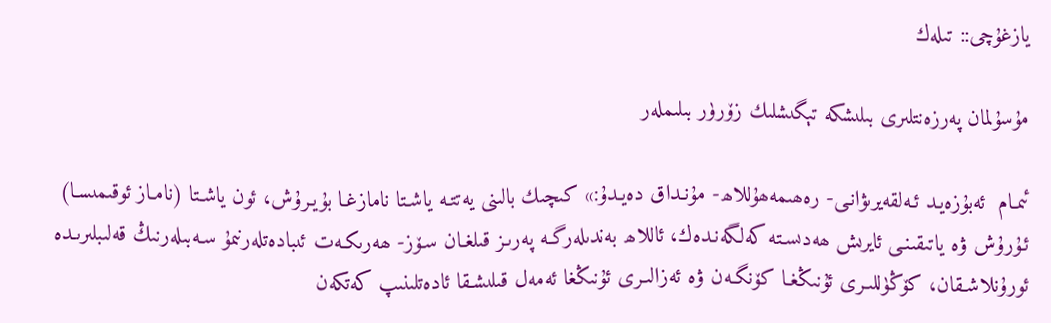يازغۇچى:: تىلەك

مۇسۇلمان پەرزەنتلىرى بىلىشكە تېگىشلىك زۆرۈر بىلىملەر

ئىمـام  ئەبۇزەيـد ئـەلقەيرىۋانـى- رەھىمەھۇللاھ- مۇنـداق دەيـدۇ:» كىچىك بالىنى يەتتـە ياشـتا نامازغـا بۇيـرۇش، ئون ياشـتا (نامـاز ئوقىمىسـا) ئـۇرۇش ۋە ياتىقىنـى ئايرىش ھەدىسـتە كەلگەنـدەك، ئاللاھ بەندىلەرگـە پەرىـز قىلغـان سـۆز- ھەرىكـەت ئىبادەتلەرنىمۇ سـەبىلەرنىڭ قەلىبلىرىـدە ئورۇنلاشـقان، كۆڭۈللىـرى ئۇنىڭغـا كۆنگـەن ۋە ئەزالىـرى ئۇنىڭغا ئەمەل قىلىشـقا ئادەتلىنىپ كەتكەن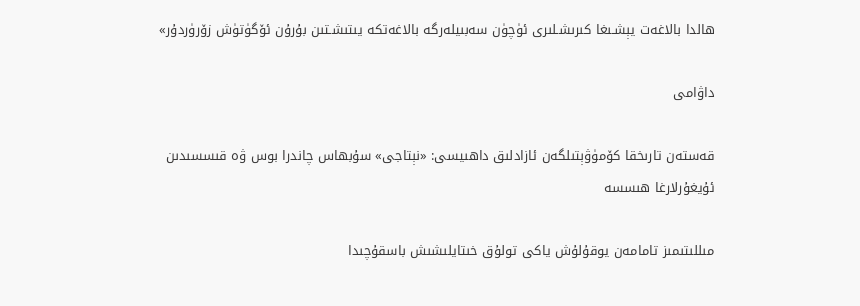ھالدا بالاغەت يېشـىغا كىرىشـلىرى ئۈچۈن سەبىيلەرگە بالاغەتكە يىتىشـتىن بۇرۇن ئۆگۈتۈش زۆرۈردۇر»

داۋامى

قەستەن تارىخقا كۆمۈۋېتىلگەن ئازادلىق داھىيسى: «نېتاجى» سۇبھاس چاندرا بوس ۋە قىسسىدىن ئۇيغۇرلارغا ھىسسە

مىللىتىمىز تامامەن يوقۇلۇش ياكى تولۇق خىتايلىشىش باسقۇچىدا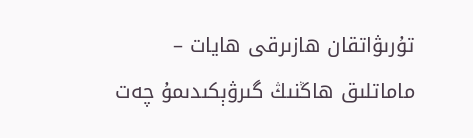تۇرىۋاتقان ھازىرقى ھايات – ماماتلىق ھاڭنىڭ گىرۋېكىدىمۇ چەت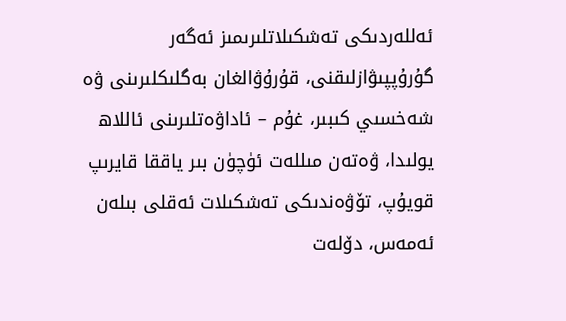ئەللەردىكى تەشكىلاتلىرىمىز ئەگەر گۇرۇپپىۋازلىقنى، قۇرۇۋالغان بەگلىكلىرىنى ۋە شەخسىي كىبىر، غۇم – ئاداۋەتلىرىنى ئاللاھ يولىدا، ۋەتەن مىللەت ئۈچۈن بىر ياققا قايرىپ قويۇپ، تۆۋەندىكى تەشكىلات ئەقلى بىلەن ئەمەس، دۆلەت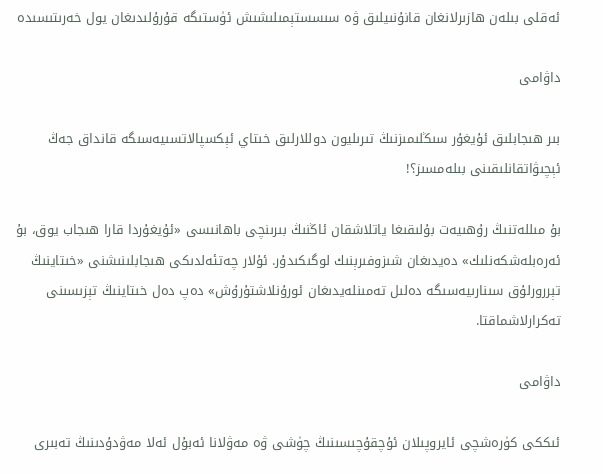ئەقلى بىلەن ھازىرلانغان قانۇنىيلىق ۋە سىسستېمىلىشىش ئۈستىگە قۇرۇلىدىغان يول خەرىتىسىدە

داۋامى

بىر ھىجابلىق ئۇيغۇر سىڭلىمىزنىڭ تىرىليون دوللارلىق خىتاي ئېكسپالاتسىيەسىگە قانداق جەڭ ئېچىۋاتقانلىقىنى بىلەمسىز؟!

بۇ مىللەتنىڭ رۇھىيەت بۇلىقىغا ياتلاشقان ئاڭنىڭ بىرىنچى باھانىسى «ئۇيغۇردا قارا ھىجاب يوق، بۇ ئەرەبلەشكەنلىك» دەيدىغان شىزوفىرېنىك لوگىكىدۇر. ئۇلار چەتئەلدىكى ھىجابلىنىشنى «خىتاينىڭ تېررورلۇق سىنارىيەسىگە دەلىل تەمىنلەيدىغان ئورۇنلاشتۇرۇش» دەپ دەل خىتاينىڭ تېزىسىنى تەكرارلاشماقتا.

داۋامى

ئىككى كۈرەشچى ئايروپىلان ئۇچقۇچىسىنىڭ چۈشى ۋە مەۋلانا ئەبۇل ئەلا مەۋدۇدىنىڭ تەبىرى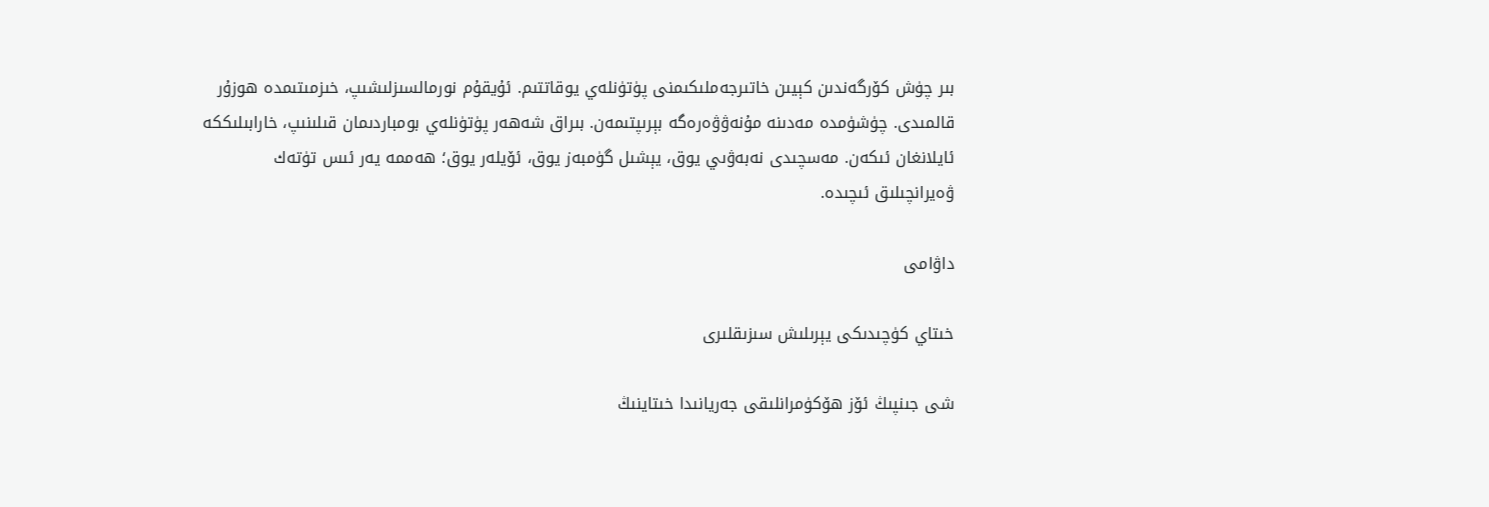بىر چۈش كۆرگەندىن كېيىن خاتىرجەملىكىمنى پۈتۈنلەي يوقاتتىم. ئۇيقۇم نورمالسىزلىشىپ، خىزمىتىمدە ھوزۇر قالمىدى. چۈشۈمدە مەدىنە مۇنەۋۋەرەگە بېرىپتىمەن. بىراق شەھەر پۈتۈنلەي بومباردىمان قىلىنىپ، خارابىلىككە ئايلانغان ئىكەن. مەسچىدى نەبەۋىي يوق، يېشىل گۈمبەز يوق، ئۆيلەر يوق؛ ھەممە يەر ئىس تۈتەك ۋەيرانچىلىق ئىچىدە.

داۋامى

خىتاي كۈچىدىكى يېرىلىش سىزىقلىرى

شى جىنپىڭ ئۆز ھۆكۈمرانلىقى جەريانىدا خىتاينىڭ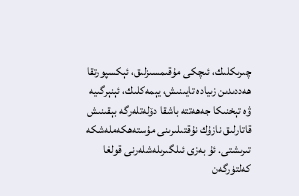چىرىكلىك، ئىچكى مۇقىمسىزلىق، ئېكسپورتقا ھەددىدىن زىيادە تايىنىش، يېمەكلىك، ئېنېرگىيە ۋە تېخنىكا جەھەتتە باشقا دۆلەتلەرگە بېقىنىش قاتارلىق نازۇك نۇقتىلىرىنى مۇستەھكەملەشكە تىرىشتى. ئۇ بەزى ئىلگىرىلەشلەرنى قولغا كەلتۈرگەن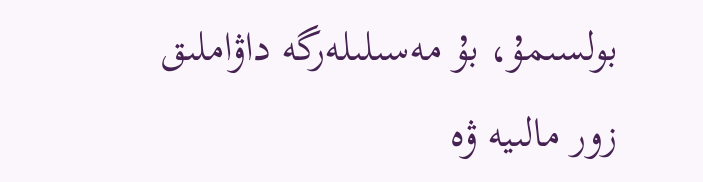بولسىمۇ، بۇ مەسىلىلەرگە داۋاملىق زور مالىيە ۋە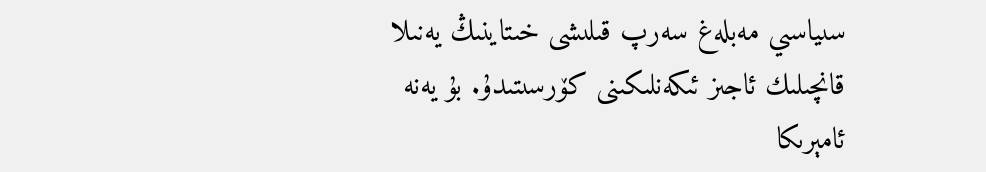سىياسىي مەبلەغ سەرپ قىلىشى خىتاينىڭ يەنىلا قانچىلىك ئاجىز ئىكەنلىكىنى كۆرسىتىدۇ. بۇ يەنە ئامېرىكا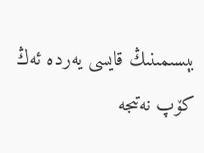بېسىمىنىڭ قايسى يەردە ئەڭ كۆپ نەتىجە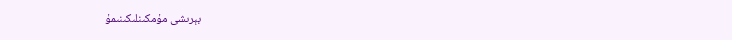بېرىشى مۇمكىنلىكىنىمۇ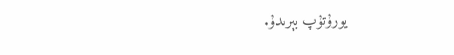يورۇتۇپ بېرىدۇ.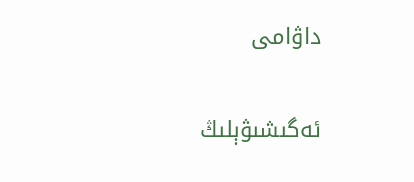داۋامى

ئەگىشىۋېلىڭ